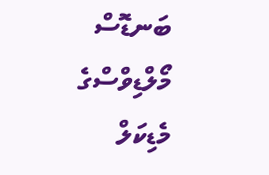ބަނޑޮސް މޯލްޑިވްސްގެ މެޑިކަލް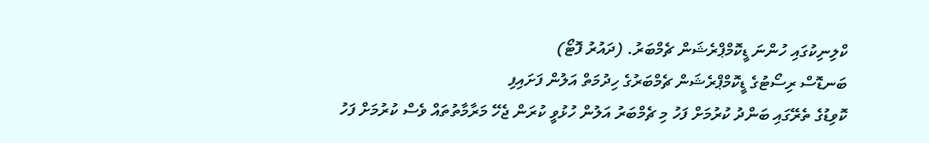ކްލިނިކުގައި ހުންނަ ޑީކޮމްޕްރެޝަން ޗެމްބަރު. (ދައުރު ފޮޓޯ)
ބަނޑޮސް ރިސޯޓުގެ ޑީކޮމްޕްރެޝަން ޗެމްބަރުގެ ހިދުމަތް އަލުން ފަށައިފި
ކޮވިޑުގެ ތެރޭގައި ބަންދު ކުރުމަށް ފަހު މި ޗެމްބަރު އަލުން ހުޅުވީ ކުރަން ޖެހޭ މަރާމާތުތައް ވެސް ކުރުމަށް ފަހު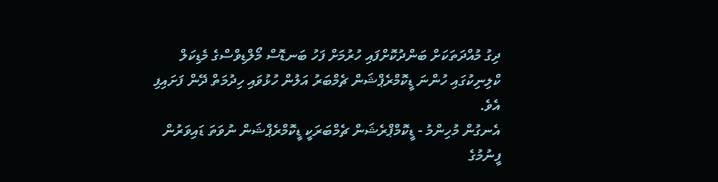ދިގު މުއްދަތަކަށް ބަންދުކޮށްފައި ހުރުމަށް ފަހު ބަނޑޮސް މޯލްޑިވްސްގެ މެޑިކަލް ކްލިނިކުގައި ހުންނަ ޑީކޮމްރެޕްޝަން ޗެމްބަރު އަލުން ހުޅުވައި ހިދުމަތް ދޭން ފަށައިފި އެވެ.
އެނގުން މުހިންމު - ޑީކޮމްޕްރެޝަން ޗެމްބަރަކީ ޑީކޮމްރެޕްޝަން ނުވަތަ ޑައިވަރުން ފީނުމުގެ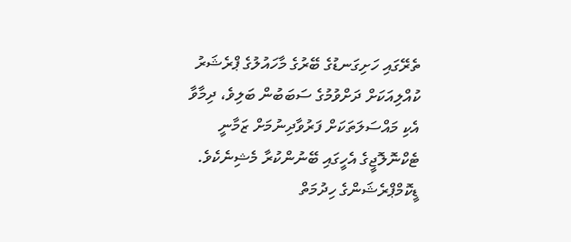ތެރޭގައި ހަށިގަނޑުގެ ބޭރުގެ މާހައުލުގެ ޕްރެޝަރު ކުއްލިއަކަށް ދަށްވުމުގެ ސަބަބުން ބަލިވެ، ދިމާވާ އެކި މައްސަލަތަކަށް ފަރުވާދިނުމަށް ޒަމާނީ ޓެކްނޮލޮޖީގެ އެހީގައި ބޭނުންކުރާ މެޝިނެކެވެ.
ޑީކޮމްޕްރެޝަންގެ ހިދުމަތް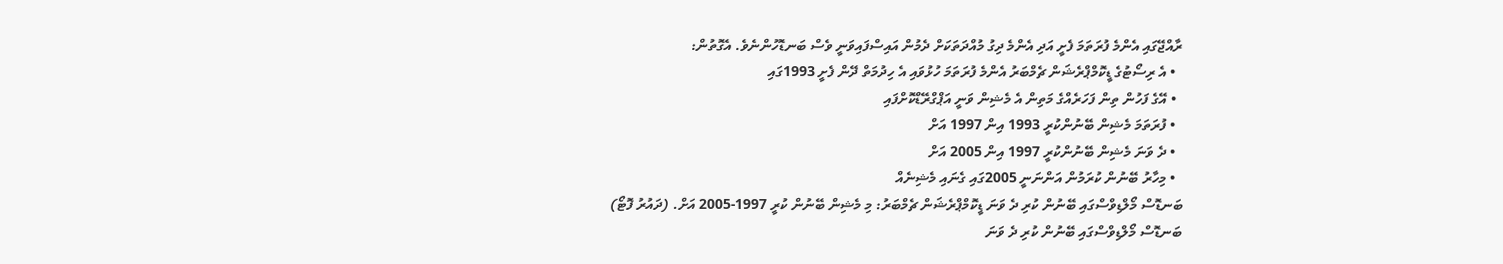ރާއްޖޭގައި އެންމެ ފުރަތަމަ ފެށީ އަދި އެންމެ ދިގު މުއްދަތަކަށް ދެމުން އައިސްފައިވަނީ ވެސް ބަނޑޮހުންނެވެ. އެގޮތުން:
  • އެ ރިސޯޓުގެ ޑީކޮމްޕްރެޝަން ޗެމްބަރު އެންމެ ފުރަތަމަ ހުޅުވައި އެ ހިދުމަތް ދޭން ފެށީ 1993ގައި
  • އޭގެ ފަހުން ތިން ފަހަރެއްގެ މަތިން އެ މެޝިން ވަނީ އަޕްގްރޭޑްކޮށްފައި
  • ފުރަތަމަ މެޝިން ބޭނުންކުރީ 1993 އިން 1997 އަށް
  • ދެ ވަނަ މެޝިން ބޭނުންކުރީ 1997 އިން 2005 އަށް
  • މިހާރު ބޭނުން ކުރަމުން އަންނަނީ 2005ގައި ގެނައި މެޝިނެއް
ބަނޑޮސް މޯލްޑިވްސްގައި ބޭނުން ކުރި ދެ ވަނަ ޑީކޮމްޕްރެޝަން ޗެމްބަރު: މި މެޝިން ބޭނުން ކުރީ 1997-2005 އަށް. (ދައުރު ފޮޓޯ)
ބަނޑޮސް މޯލްޑިވްސްގައި ބޭނުން ކުރި ދެ ވަނަ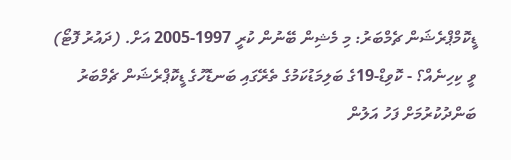ޑީކޮމްޕްރެޝަން ޗެމްބަރު: މި މެޝިން ބޭނުން ކުރީ 1997-2005 އަށް. (ދައުރު ފޮޓޯ)
ވީ ކިހިނެއް؟ - ކޮވިޑް-19ގެ ބަލިމަޑުކަމުގެ ތެރޭގައި ބަނޑޮހުގެ ޑީކޮޕްރެޝަން ޗެމްބަރު ބަންދުކުރުމަށް ފަހު އަލުން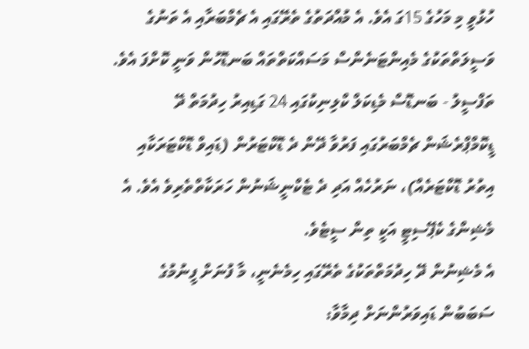ހުޅުވީ މި މަހުގެ 15ގަ އެވެ. އެ މުއްދަތުގެ ތެރޭގައި އެ ޗެމްބަރާއި އެ ތަނުގެ ވަސީލަތްތަކުގެ މެއިންޓަނެންސް މަސައްކަތްތައް ބަނޑޮހުން ވަނީ ކޮށްފަ އެވެ.
ތަފްސީލު - ބަނޑޮސް މެޑިކަލް ކްލިނިކުގައި 24 ގަޑިއިރު ހިދުމަތް ދޭ ޑީކޮމްޕްރެޝަން ޗެމްބަރުގައި ފަރުވާ ދޭން ދެ ޑޮކްޓަރުން (ޑައިވް ޑޮކްޓަރަކާއި އިތުރު ޑޮކްޓަރެއް)، ނަރުހެއް އަދި ދެ ޓެކްނީޝަނުން ހަރަކާތްތެރިވެ އެވެ. އެ މެޝިންގެ ކެޕޭސިޓީ އަކީ ތިން ސީޓެވެ.
އެ މެޝިނުން ދޭ ހިދުމަތްތަކުގެ ތެރޭގައި ހިމެނެނީ، މާ ފުނަށް ފީނުމުގެ ސަބަބުން ޑައިވަރުންނަށް ދިމާވާ: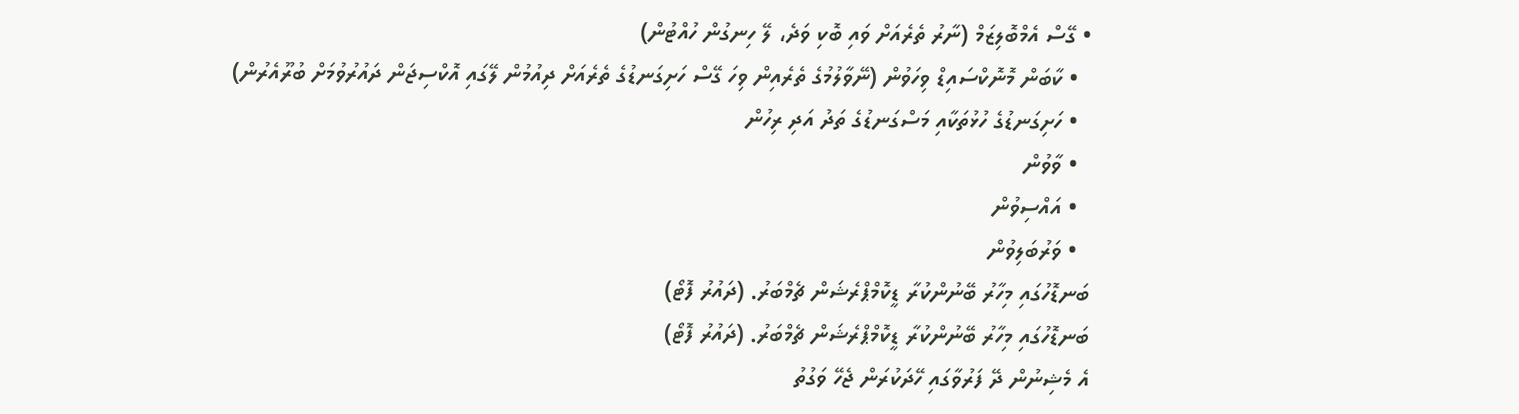• ގޭސް އެމްބޮލިޒަމް (ނާރު ތެރެއަށް ވައި ބޮކި ވަދެ، ލޭ ހިނގުން ހުއްޓުން)
  • ކާބަން މޮނޮކްސައިޑް ވިހަވުން (ނޭވާލުމުގެ ތެރެއިން ވިހަ ގޭސް ހަށިގަނޑުގެ ތެރެއަށް ދިއުމުން ލޭގައި އޮކްސިޖަން ދައުރުވުމަށް ބުރޫއެރުން)
  • ހަށިގަނޑުގެ ހުޅުތަކާއި މަސްގަނޑުގެ ތަދު އަދި ރިހުން
  • ވާވުން
  • އައްސިވުން
  • ވަރުބަލިވުން
ބަނޑޮހުގައި މިހާރު ބޭނުންކުރާ ޑީކޮމްޕްރެޝަން ޗެމްބަރު. (ދައުރު ފޮޓޯ)
ބަނޑޮހުގައި މިހާރު ބޭނުންކުރާ ޑީކޮމްޕްރެޝަން ޗެމްބަރު. (ދައުރު ފޮޓޯ)
އެ މެޝިނުން ދޭ ފަރުވާގައި ހޭދަކުރަން ޖެހޭ ވަގުތު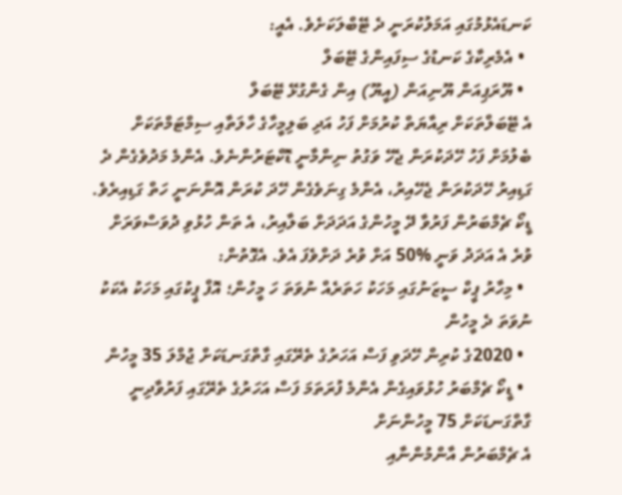ކަނޑައެޅުމުގައި އަމަލުކުރަނީ ދެ ޓޭބްލަކަށެވެ. އެއީ:
  • އެމެރިކާގެ ކަނޑުގެ ސިފައިންގެ ޓޭބަލް
  • ޔޫރަޕިއަން ޔޫނިއަން (އީޔޫ) އިން ގެންގުޅޭ ޓޭބަލް
އެ ޓޭބަލްތަކަށް ރިއާޔަތް ކުރުމަށް ފަހު އަދި ބަލިމީހާގެ ހާލަތާއި ސިމްޓަމްތަކަށް ބެލުމަށް ފަހު ހޭދަކުރަން ޖެހޭ ވަގުތު ނިންމާނީ ޑޮކްޓަރުންނެވެ. އެންމެ މަދުވެގެން ދެ ގަޑިއިރު ހޭދަކުރަން ޖެހޭއިރު، އެންމެ ގިނަވެގެން ހޭދަ ކުރަން އޮންނަނީ ހަތް ގަޑިއިރެވެ.
ޑީކޯ ޗެމްބަރުން ފަރުވާ ދޭ މީހުންގެ އަދަދަށް ބަލާއިރު، އެ ތަން ހުޅުވި ދުވަސްވަރަށް ވުރެ އެ އަދަދު ވަނީ %50 އަށް ވުރެ ދަށްވެފަ އެވެ. އެގޮތުން:
  • މިހާރު ޕީކް ސީޒަނުގައި މަހަކު ހަތަރެއް ނުވަތަ ހަ މީހުން؛ އޮފް ޕީކުގައި މަހަކު އެކަކު ނުވަތަ ދެ މީހުން
  • 2020ގެ ކުރިން ހޭދަވި ފަސް އަހަރުގެ ތެރޭގައި ގާތްގަނޑަކަށް ޖުމްލަ 35 މީހުން
  • ޑީކޯ ޗެމްބަރު ހުޅުވައިގެން އެންމެ ފުރަތަމަ ފަސް އަހަރުގެ ތެރޭގައި ފަރުވާދިނީ ގާތްގަނޑަކަށް 75 މީހުންނަށް
އެ ޗެމްބަރުން އާންމުންނާއި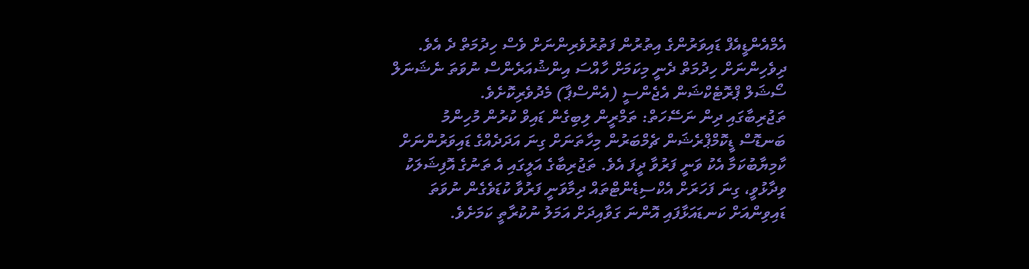އެމްއެންޑީއެފް ޑައިވަރުންގެ އިތުރުން ފަތުރުވެރިންނަށް ވެސް ހިދުމަތް ދެ އެވެ. ދިވެހިންނަށް ހިދުމަތް ދެނީ މިކަމަށް ހާއްސަ އިންޝުއަރެންސް ނުވަތަ ނެޝަނަލް ސޯޝަލް ޕްރޮޓެކްޝަން އެޖެންސީ (އެންސްޕާ) މެދުވެރިކޮށެވެ.
ތަޖުރިބާގައި ދިން ނަސޭހަތް: ތަމްރީން ލިބިގެން ޑައިވް ކުރުން މުހިންމު
ބަނޑޮސް ޑީކޮމްޕްރެޝަން ޗެމްބަރުން މިހާތަނަށް ގިނަ އަދަދެއްގެ ޑައިވަރުންނަށް ކާމިޔާބުކަމާ އެކު ވަނީ ފަރުވާ ދީފަ އެވެ. ތަޖުރިބާގެ އަލީގައި އެ ތަނުގެ އޮފިޝަލަކު ވިދާޅުވީ، ގިނަ ފަހަރަށް އެކްސިޑެންޓްތައް ދިމާވަނީ ފަރުވާ ކުޑަވެގެން ނުވަތަ ޑައިވިންއަށް ކަނޑައަޅާފައި އޮންނަ ގަވާއިދަށް އަމަލު ނުކުރާތީ ކަމަށެވެ.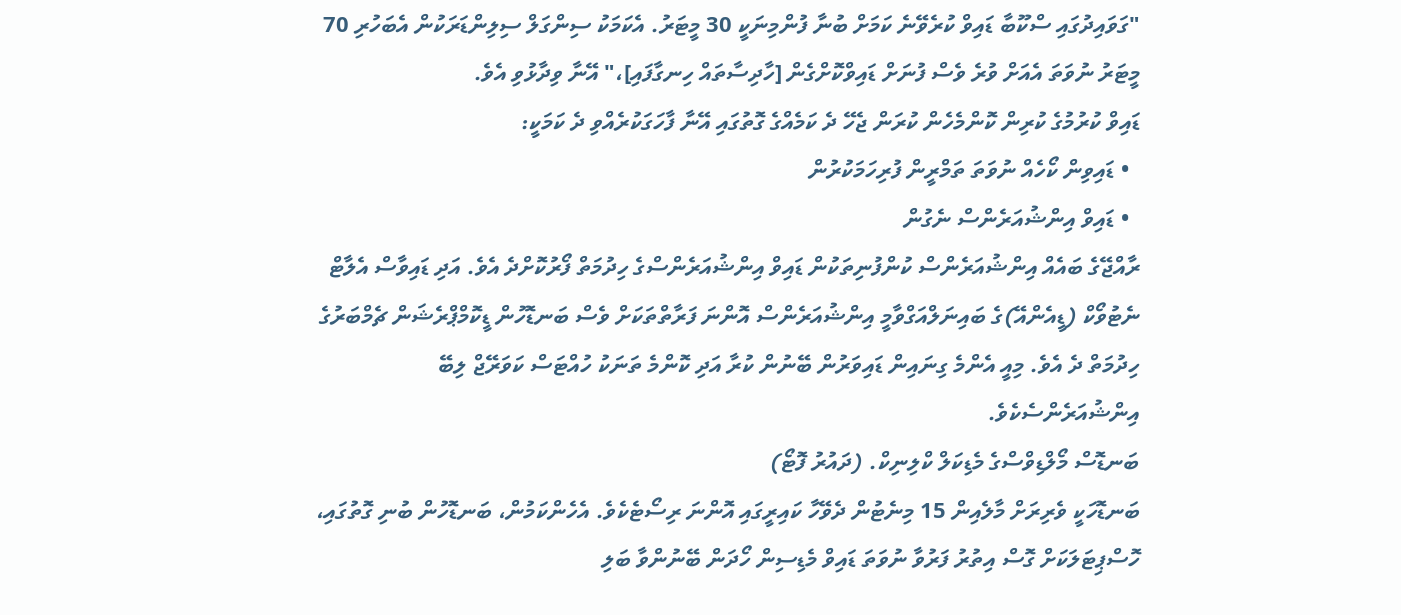"ގަވައިދުގައި ސްކޫބާ ޑައިވް ކުރެވޭނެ ކަމަށް ބުނާ ފުންމިނަކީ 30 މީޓަރު. އެކަމަކު ސިންގަލް ސިލިންޑަރަކުން އެބަހުރި 70 މީޓަރު ނުވަތަ އެއަށް ވުރެ ވެސް ފުނަށް ޑައިވްކޮށްގެން [ހާދިސާތައް ހިނގާފައި]،" އޭނާ ވިދާޅުވި އެވެ.
ޑައިވް ކުރުމުގެ ކުރިން ކޮންމެހެން ކުރަން ޖެހޭ ދެ ކަމެއްގެ ގޮތުގައި އޭނާ ފާހަގަކުރެއްވި ދެ ކަމަކީ:
  • ޑައިވިން ކޯހެއް ނުވަތަ ތަމްރީން ފުރިހަމަކުރުން
  • ޑައިވް އިންޝުއަރެންސް ނެގުން
ރާއްޖޭގެ ބައެއް އިންޝުއަރެންސް ކުންފުނިތަކުން ޑައިވް އިންޝުއަރެންސްގެ ހިދުމަތް ފޯރުކޮށްދެ އެވެ. އަދި ޑައިވާސް އެލާޓް ނެޓުވޯކް (ޑީއެންއޭ)ގެ ބައިނަލްއަގްވާމީ އިންޝުއަރެންސް އޮންނަ ފަރާތްތަކަށް ވެސް ބަނޑޮހުން ޑީކޮމްޕްރެޝަން ޗެމްބަރުގެ ހިދުމަތް ދެ އެވެ. މިއީ އެންމެ ގިނައިން ޑައިވަރުން ބޭނުން ކުރާ އަދި ކޮންމެ ތަނަކު ހުއްޓަސް ކަވަރޭޖް ލިބޭ އިންޝުއަރެންސެކެވެ.
ބަނޑޮސް މޯލްޑިވްސްގެ މެޑިކަލް ކްލިނިކް. (ދައުރު ފޮޓޯ)
ބަނޑޮހަކީ ވެރިރަށް މާލެއިން 15 މިނެޓުން ދެވޭހާ ކައިރީގައި އޮންނަ ރިސޯޓެކެވެ. އެހެންކަމުން، ބަނޑޮހުން ބުނި ގޮތުގައި، ހޮސްޕިޓަލަކަށް ގޮސް އިތުރު ފަރުވާ ނުވަތަ ޑައިވް މެޑިސިން ހޯދަން ބޭނުންވާ ބަލި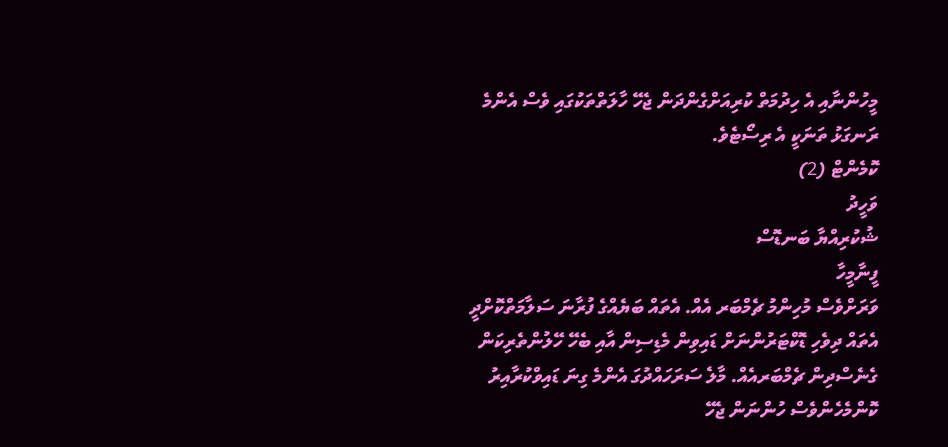މީހުންނާއި އެ ހިދުމަތް ކުރިއަށްގެންދަން ޖެހޭ ހާލަތްތަކުގައި ވެސް އެންމެ ރަނގަޅު ތަނަކީ އެ ރިސޯޓެވެ.
ކޮމެންޓް (2)
ވަހީދު
ޝުކުރިއްޔާ ބަނޑޮސް
ފީނާމީހާ
ވަރަށްވެސް މުހިންމު ޗެމްބަރ އެއް. އެތައް ބަޔެއްގެ ފުރާނަ ސަލާމަތްކޮށްދީ އެތައް ދިވެހި ޑޮކްޓަރުންނަށް ޑައިވިން މެޑިސިން އާއި ބެހޭ ހޭލުންތެރިކަން ގެނެސްދިން ޗެމްބަރއެއް. މާލެ ސަރަހައްދުގަ އެންމެ ގިނަ ޑައިވްކުރާއިރު ކޮންމެހެންވެސް ހުންނަން ޖެހޭ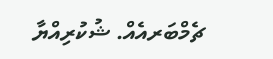ޗެމްބަރއެއް. ޝުކުރިއްޔާ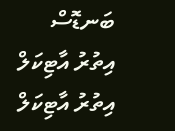ބަނޑޮސް
އިތުރު އާޓިކަލް
އިތުރު އާޓިކަލް